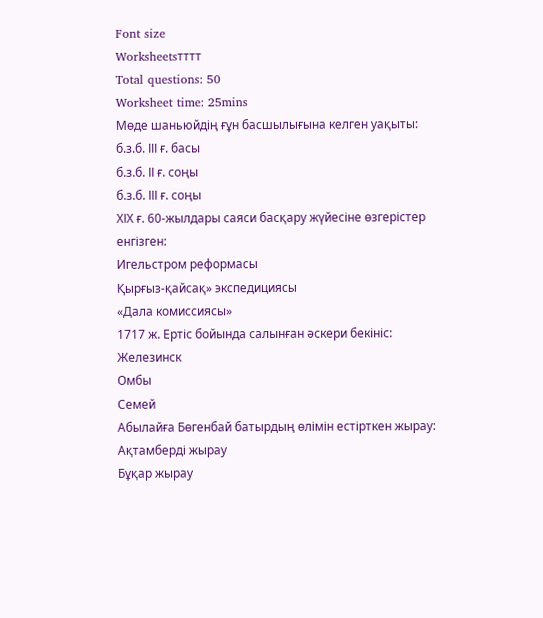Font size
Worksheetsтттт
Total questions: 50
Worksheet time: 25mins
Мөде шаньюйдің ғұн басшылығына келген уақыты:
б.з.б. ІІІ ғ. басы
б.з.б. ІІ ғ. соңы
б.з.б. ІІІ ғ. соңы
ХІХ ғ. 60-жылдары саяси басқару жүйесіне өзгерістер енгізген:
Игельстром реформасы
Қырғыз-қайсақ» экспедициясы
«Дала комиссиясы»
1717 ж. Ертіс бойында салынған әскери бекініс:
Железинск
Омбы
Семей
Абылайға Бөгенбай батырдың өлімін естірткен жырау:
Ақтамберді жырау
Бұқар жырау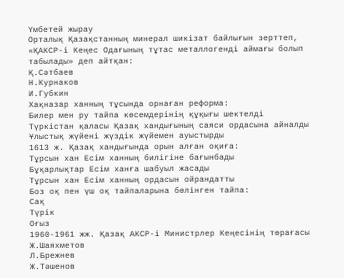Үмбетей жырау
Орталық Қазақстанның минерал шикізат байлығын зерттеп, «ҚАКСР-і Кеңес Одағының тұтас металлогенді аймағы болып табылады» деп айтқан:
Қ.Сәтбаев
Н.Курнаков
И.Губкин
Хақназар ханның тұсында орнаған реформа:
Билер мен ру тайпа көсемдерінің құқығы шектелді
Түркістан қаласы Қазақ хандығының саяси ордасына айналды
Ұлыстық жүйені жүздік жүйемен ауыстырды
1613 ж. Қазақ хандығында орын алған оқиға:
Тұрсын хан Есім ханның билігіне бағынбады
Бұқарлықтар Есім ханға шабуыл жасады
Тұрсын хан Есім ханның ордасын ойрандатты
Боз оқ пен үш оқ тайпаларына бөлінген тайпа:
Сақ
Түрік
Оғыз
1960-1961 жж. Қазақ АКСР-і Министрлер Кеңесінің төрағасы
Ж.Шаяхметов
Л.Брежнев
Ж.Тәшенов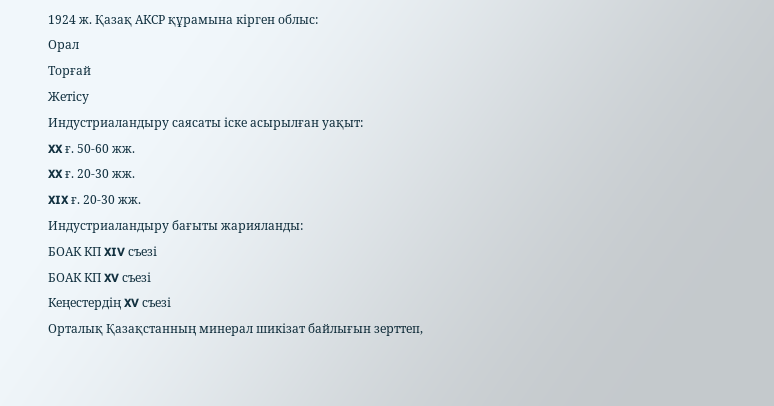1924 ж. Қазақ АКСР құрамына кірген облыс:
Орал
Торғай
Жетісу
Индустриаландыру саясаты іске асырылған уақыт:
XX ғ. 50-60 жж.
XX ғ. 20-30 жж.
XIX ғ. 20-30 жж.
Индустриаландыру бағыты жарияланды:
БОАК КП XIV съезі
БОАК КП XV съезі
Кеңестердің XV съезі
Орталық Қазақстанның минерал шикізат байлығын зерттеп,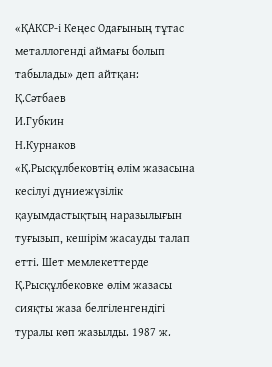«ҚАКСР-і Кеңес Одағының тұтас металлогенді аймағы болып табылады» деп айтқан:
Қ.Сәтбаев
И.Губкин
Н.Курнаков
«Қ.Рысқұлбековтің өлім жазасына кесілуі дүниежүзілік қауымдастықтың наразылығын туғызып, кешірім жасауды талап етті. Шет мемлекеттерде Қ.Рысқұлбековке өлім жазасы сияқты жаза белгіленгендігі туралы көп жазылды. 1987 ж.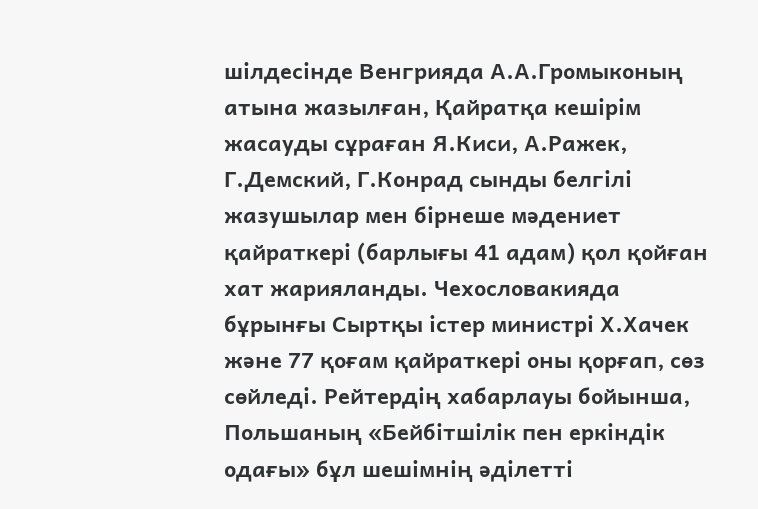шілдесінде Венгрияда А.А.Громыконың атына жазылған, Қайратқа кешірім жасауды сұраған Я.Киси, А.Ражек, Г.Демский, Г.Конрад сынды белгілі жазушылар мен бірнеше мәдениет қайраткері (барлығы 41 адам) қол қойған хат жарияланды. Чехословакияда бұрынғы Сыртқы істер министрі Х.Хачек және 77 қоғам қайраткері оны қорғап, сөз сөйледі. Рейтердің хабарлауы бойынша, Польшаның «Бейбітшілік пен еркіндік одағы» бұл шешімнің әділетті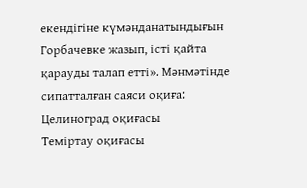екендігіне күмәнданатындығын Горбачевке жазып, істі қайта қарауды талап етті». Мәнмәтінде сипатталған саяси оқиға:
Целиноград оқиғасы
Теміртау оқиғасы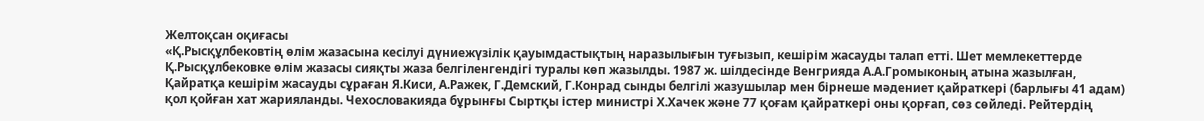Желтоқсан оқиғасы
«Қ.Рысқұлбековтің өлім жазасына кесілуі дүниежүзілік қауымдастықтың наразылығын туғызып, кешірім жасауды талап етті. Шет мемлекеттерде Қ.Рысқұлбековке өлім жазасы сияқты жаза белгіленгендігі туралы көп жазылды. 1987 ж. шілдесінде Венгрияда А.А.Громыконың атына жазылған, Қайратқа кешірім жасауды сұраған Я.Киси, А.Ражек, Г.Демский, Г.Конрад сынды белгілі жазушылар мен бірнеше мәдениет қайраткері (барлығы 41 адам) қол қойған хат жарияланды. Чехословакияда бұрынғы Сыртқы істер министрі Х.Хачек және 77 қоғам қайраткері оны қорғап, сөз сөйледі. Рейтердің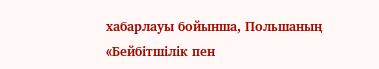хабарлауы бойынша, Польшаның «Бейбітшілік пен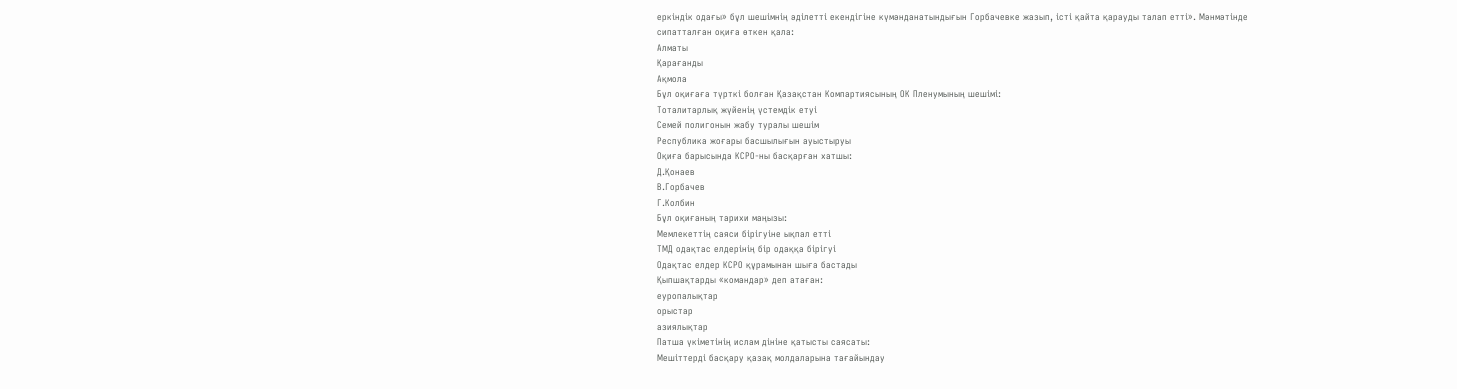еркіндік одағы» бұл шешімнің әділетті екендігіне күмәнданатындығын Горбачевке жазып, істі қайта қарауды талап етті». Мәнмәтінде сипатталған оқиға өткен қала:
Алматы
Қарағанды
Ақмола
Бұл оқиғаға түрткі болған Қазақстан Компартиясының ОК Пленумының шешімі:
Тоталитарлық жүйенің үстемдік етуі
Семей полигонын жабу туралы шешім
Республика жоғары басшылығын ауыстыруы
Оқиға барысында КСРО-ны басқарған хатшы:
Д.Қонаев
В.Горбачев
Г.Колбин
Бұл оқиғаның тарихи маңызы:
Мемлекеттің саяси бірігуіне ықпал етті
ТМД одақтас елдерінің бір одаққа бірігуі
Одақтас елдер КСРО құрамынан шыға бастады
Қыпшақтарды «командар» деп атаған:
еуропалықтар
орыстар
азиялықтар
Патша үкіметінің ислам дініне қатысты саясаты:
Мешіттерді басқару қазақ молдаларына тағайындау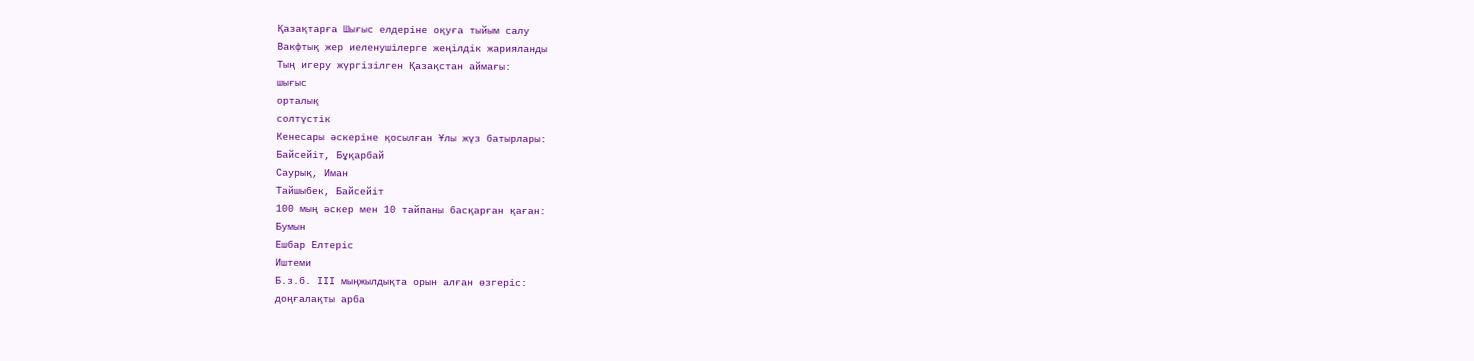Қазақтарға Шығыс елдеріне оқуға тыйым салу
Вакфтық жер иеленушілерге жеңілдік жарияланды
Тың игеру жүргізілген Қазақстан аймағы:
шығыс
орталық
солтүстік
Кенесары әскеріне қосылған Ұлы жүз батырлары:
Байсейіт, Бұқарбай
Саурық, Иман
Тайшыбек, Байсейіт
100 мың әскер мен 10 тайпаны басқарған қаған:
Бумын
Ешбар Елтеріс
Иштеми
Б.з.б. ІІІ мыңжылдықта орын алған өзгеріс:
доңғалақты арба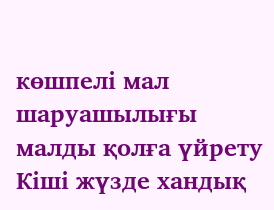көшпелі мал шаруашылығы
малды қолға үйрету
Кіші жүзде хандық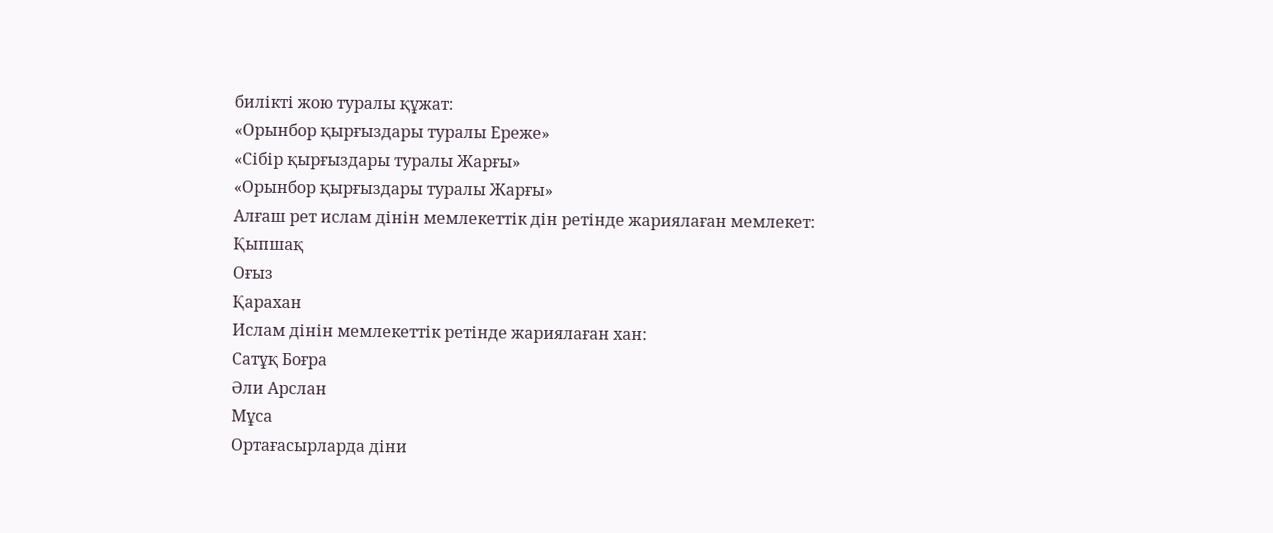билікті жою туралы құжат:
«Орынбор қырғыздары туралы Ереже»
«Сібір қырғыздары туралы Жарғы»
«Орынбор қырғыздары туралы Жарғы»
Алғаш рет ислам дінін мемлекеттік дін ретінде жариялаған мемлекет:
Қыпшақ
Оғыз
Қарахан
Ислам дінін мемлекеттік ретінде жариялаған хан:
Сатұқ Боғра
Әли Арслан
Мұса
Ортағасырларда діни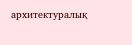архитектуралық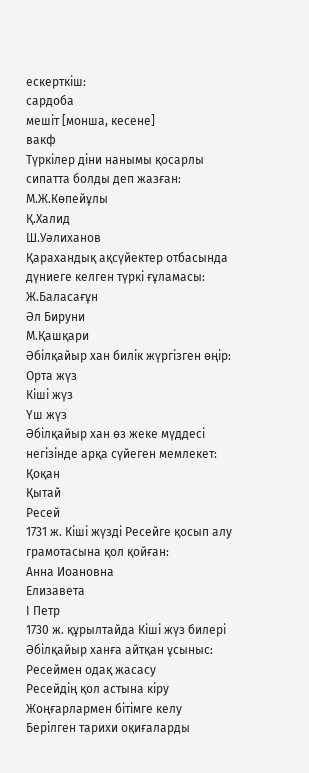ескерткіш:
сардоба
мешіт [монша, кесене]
вакф
Түркілер діни нанымы қосарлы сипатта болды деп жазған:
М.Ж.Көпейұлы
Қ.Халид
Ш.Уәлиханов
Қарахандық ақсүйектер отбасында дүниеге келген түркі ғұламасы:
Ж.Баласағұн
Әл Бируни
М.Қашқари
Әбілқайыр хан билік жүргізген өңір:
Орта жүз
Кіші жүз
Үш жүз
Әбілқайыр хан өз жеке мүддесі негізінде арқа сүйеген мемлекет:
Қоқан
Қытай
Ресей
1731 ж. Кіші жүзді Ресейге қосып алу грамотасына қол қойған:
Анна Иоановна
Елизавета
І Петр
1730 ж. құрылтайда Кіші жүз билері Әбілқайыр ханға айтқан ұсыныс:
Ресеймен одақ жасасу
Ресейдің қол астына кіру
Жоңғарлармен бітімге келу
Берілген тарихи оқиғаларды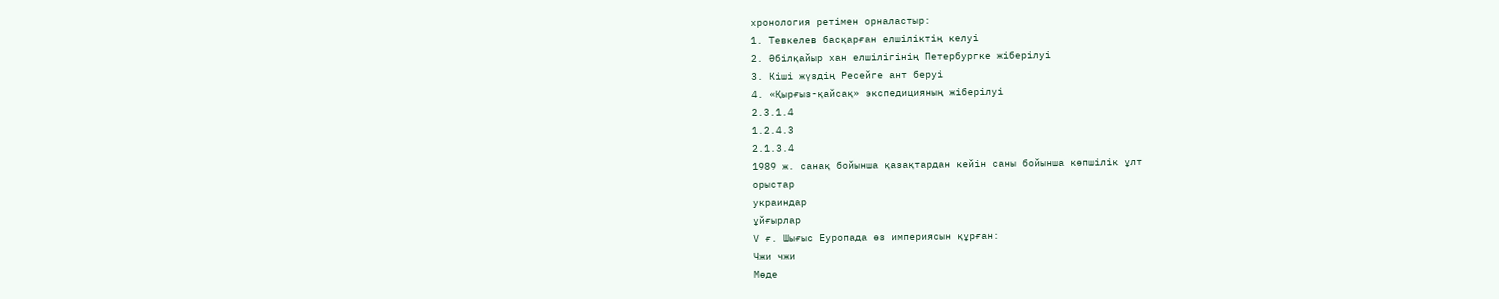хронология ретімен орналастыр:
1. Тевкелев басқарған елшіліктің келуі
2. Әбілқайыр хан елшілігінің Петербургке жіберілуі
3. Кіші жүздің Ресейге ант беруі
4. «Қырғыз-қайсақ» экспедицияның жіберілуі
2.3.1.4
1.2.4.3
2.1.3.4
1989 ж. санақ бойынша қазақтардан кейін саны бойынша көпшілік ұлт
орыстар
украиндар
ұйғырлар
V ғ. Шығыс Еуропада өз империясын құрған:
Чжи чжи
Мөде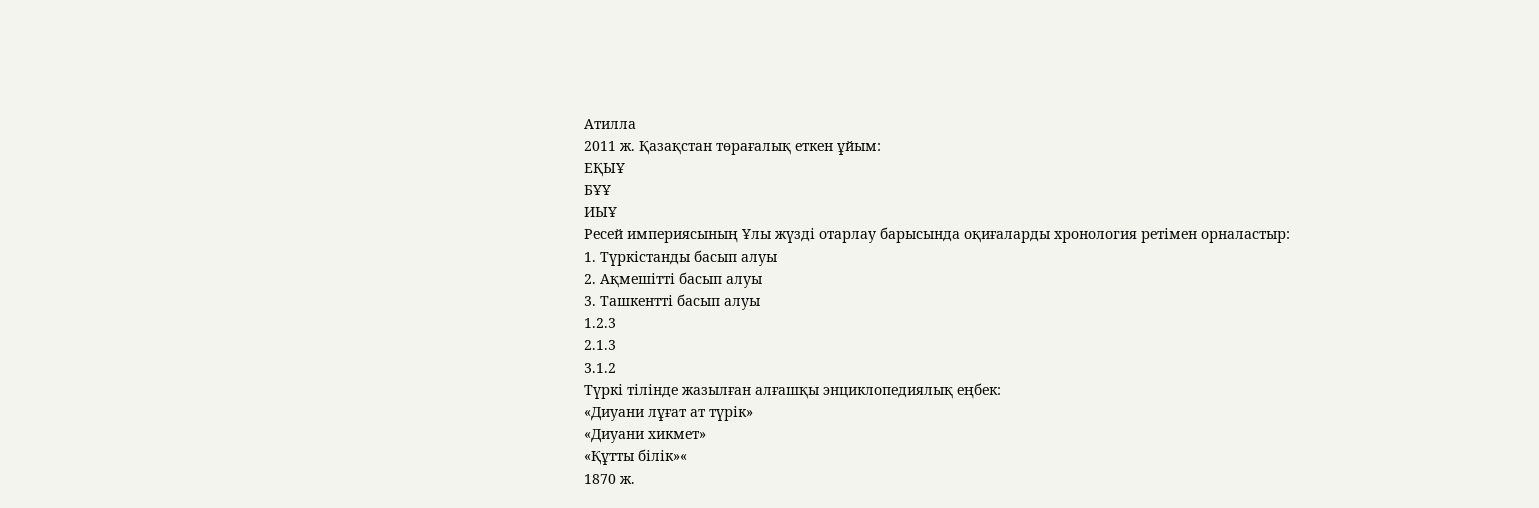Атилла
2011 ж. Қазақстан төрағалық еткен ұйым:
ЕҚЫҰ
БҰҰ
ИЫҰ
Ресей империясының Ұлы жүзді отарлау барысында оқиғаларды хронология ретімен орналастыр:
1. Түркістанды басып алуы
2. Ақмешітті басып алуы
3. Ташкентті басып алуы
1.2.3
2.1.3
3.1.2
Түркі тілінде жазылған алғашқы энциклопедиялық еңбек:
«Диуани лұғат ат түрік»
«Диуани хикмет»
«Құтты білік»«
1870 ж.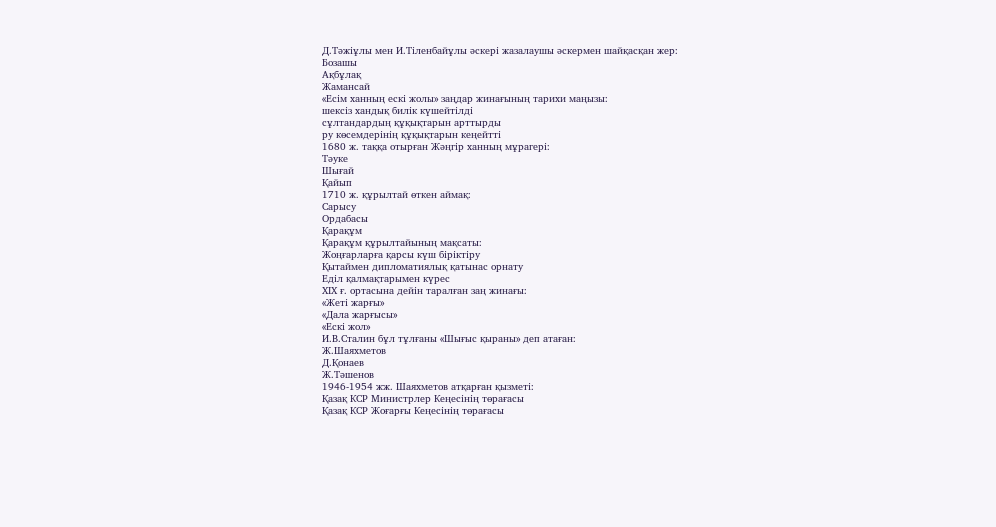Д.Тәжіұлы мен И.Тіленбайұлы әскері жазалаушы әскермен шайқасқан жер:
Бозашы
Ақбұлақ
Жамансай
«Есім ханның ескі жолы» заңдар жинағының тарихи маңызы:
шексіз хандық билік күшейтілді
сұлтандардың құқықтарын арттырды
ру көсемдерінің құқықтарын кеңейтті
1680 ж. таққа отырған Жәңгір ханның мұрагері:
Тәуке
Шығай
Қайып
1710 ж. құрылтай өткен аймақ:
Сарысу
Ордабасы
Қарақұм
Қарақұм құрылтайының мақсаты:
Жоңғарларға қарсы күш біріктіру
Қытаймен дипломатиялық қатынас орнату
Еділ қалмақтарымен күрес
XІХ ғ. ортасына дейін таралған заң жинағы:
«Жеті жарғы»
«Дала жарғысы»
«Ескі жол»
И.В.Сталин бұл тұлғаны «Шығыс қыраны» деп атаған:
Ж.Шаяхметов
Д.Қонаев
Ж.Тәшенов
1946-1954 жж. Шаяхметов атқарған қызметі:
Қазақ КСР Министрлер Кеңесінің төрағасы
Қазақ КСР Жоғарғы Кеңесінің төрағасы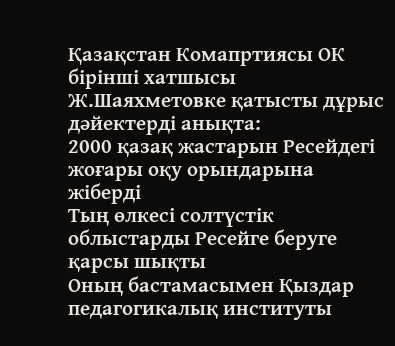Қазақстан Комапртиясы ОК бірінші хатшысы
Ж.Шаяхметовке қатысты дұрыс дәйектерді анықта:
2000 қазақ жастарын Ресейдегі жоғары оқу орындарына жіберді
Тың өлкесі солтүстік облыстарды Ресейге беруге қарсы шықты
Оның бастамасымен Қыздар педагогикалық институты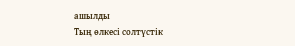ашылды
Тың өлкесі солтүстік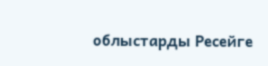облыстарды Ресейге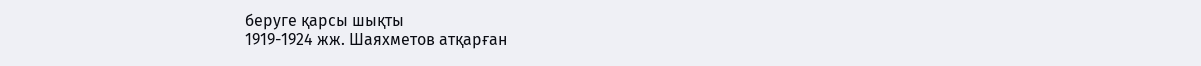беруге қарсы шықты
1919-1924 жж. Шаяхметов атқарған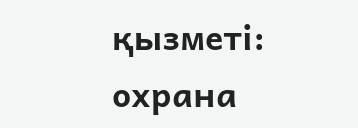қызметі:
охрана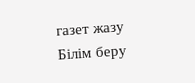газет жазу
Білім беру